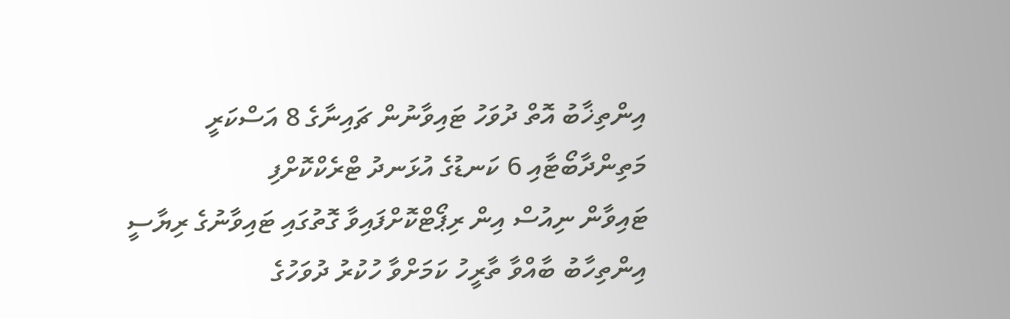އިންތިޚާބު އޮތް ދުވަހު ޓައިވާނުން ޗައިނާގެ 8 އަސްކަރީ މަތިންދާބޯޓާއި 6 ކަނޑުގެ އުޅަނދު ޓްރެކްކޮށްފި
ޓައިވާން ނިއުސް އިން ރިޕޯޓްކޮށްފައިވާ ގޮތުގައި ޓައިވާނުގެ ރިޔާސީ އިންތިހާބު ބާއްވާ ތާރީހު ކަމަށްވާ ހުކުރު ދުވަހުގެ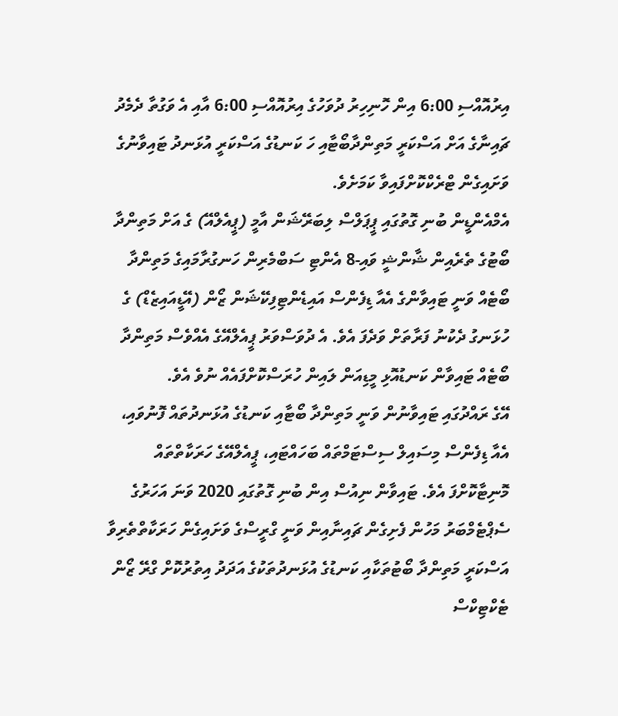އިރުއޮއްސި 6:00 އިން ހޮނިހިރު ދުވަހުގެ އިރުއޮއްސި 6:00 އާއި އެ ވަގުތާ ދެމެދު ޗައިނާގެ އަށް އަސްކަރީ މަތިންދާބޯޓާއި ހަ ކަނޑުގެ އަސްކަރީ އުޅަނދު ޓައިވާނުގެ ވަށައިގެން ޓްރެކްކޮށްފައިވާ ކަމަށެވެ.
އެމްއެންޑީން ބުނި ގޮތުގައި ޕީޕަލްސް ލިބަރޭޝަން އާމީ (ޕީއެލްއޭ) ގެ އަށް މަތިންދާ ބޯޓުގެ ތެރެއިން ޝާންޝީ ވައި-8 އެންޓި ސަބްމެރިން ހަނގުރާމައިގެ މަތިންދާ ބޯޓެއް ވަނީ ޓައިވާންގެ އެއާ ޑިފެންސް އައިޑެންޓިފިކޭޝަން ޒޯން (އޭޑީއައިޒެޑް) ގެ ހުޅަނގު ދެކުނު ފަރާތަށް ވަދެފަ އެވެ. އެ ދުވަސްވަރު ޕީއެލްއޭގެ އެއްވެސް މަތިންދާ ބޯޓެއް ޓައިވާން ކަނޑުއޮޅި މީޑިއަން ލައިން ހުރަސްކޮށްފައެއް ނުވެ އެވެ.
އޭގެ ރައްދުގައި ޓައިވާނުން ވަނީ މަތިންދާ ބޯޓާއި ކަނޑުގެ އުޅަނދުތައް ފޮނުވައި، އެއާ ޑިފެންސް މިސައިލް ސިސްޓަމްތައް ބަހައްޓައި، ޕީއެލްއޭގެ ހަރަކާތްތައް މޮނިޓާކޮށްފަ އެވެ. ޓައިވާން ނިއުސް އިން ބުނި ގޮތުގައި 2020 ވަނަ އަހަރުގެ ސެޕްޓެމްބަރު މަހުން ފެށިގެން ޗައިނާއިން ވަނީ ގްރީސްގެ ވަށައިގެން ހަރަކާތްތެރިވާ އަސްކަރީ މަތިންދާ ބޯޓުތަކާއި ކަނޑުގެ އުޅަނދުތަކުގެ އަދަދު އިތުރުކޮށް ގްރޭ ޒޯން ޓެކްޓިކްސް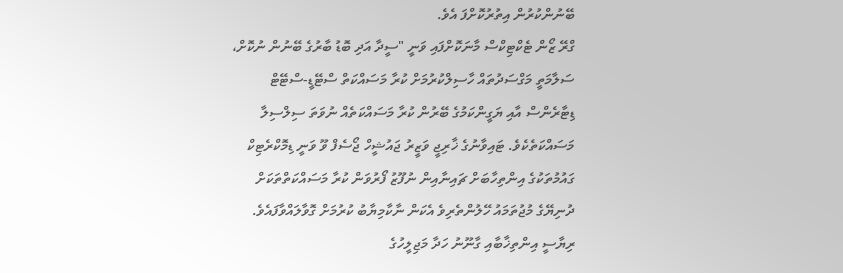ބޭނުންކުރުން އިތުރުކޮށްފަ އެވެ.
ގްރޭ ޒޯން ޓެކްޓިކްސް މާނަކޮށްފައި ވަނީ "ސީދާ އަދި ބޮޑު ބާރުގެ ބޭނުން ނުކޮށް، ސަލާމަތީ މަގްސަދުތައް ހާސިލްކުރުމަށް ކުރާ މަސައްކަތް ސްޓޭޑީ-ސްޓޭޓް ޑިޓާރެންސް އާއި ޔަގީންކަމުގެ ބޭރުން ކުރާ މަސައްކަތެއް ނުވަތަ ސިލްސިލާ މަސައްކަތެކެވެ. ޓައިވާނުގެ ޚާރިޖީ ވަޒީރު ޖައުޝީހް ޖޯސެފް ވޫ ވަނީ ޑިމޮކްރެޓިކް ގައުމުތަކުގެ އިންތިހާބަށް ޗައިނާއިން ނުފޫޒު ފޯރުވަން ކުރާ މަސައްކަތްތަކަށް ދުނިޔޭގެ މުޖުތަމައު ހޭލުންތެރިވެ އެކަން ނާކާމިޔާބު ކުރުމަށް ގޮވާލައްވާފައެވެ.
ރިޔާސީ އިންތިޚާބާއި ގާނޫނު ހަދާ މަޖިލީހުގެ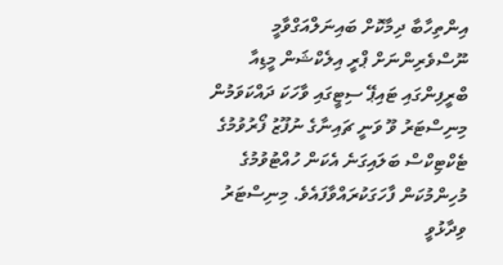އިންތިހާބާ ދިމާކޮށް ބައިނަލްއަގްވާމީ ނޫސްވެރިންނަށް ޕްރީ އިލެކްޝަން މީޑިއާ ބްރީފިންގައި ޓައިޕޭ ސިޓީގައި ވާހަކަ ދައްކަވަމުން މިނިސްޓަރު ވޫ ވަނީ ޗައިނާގެ ނުފޫޒު ފޯރުވުމުގެ ޓެކްޓިކްސް ބަލައިގަނެ އެކަން ހުއްޓުވުމުގެ މުހިންމުކަން ފާހަގަކުރައްވާފައެވެ. މިނިސްޓަރު ވިދާޅުވީ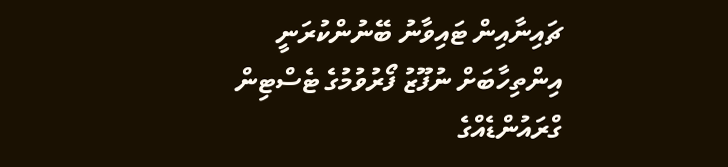ޗައިނާއިން ޓައިވާނު ބޭނުންކުރަނީ އިންތިހާބަށް ނުފޫޒު ފޯރުވުމުގެ ޓެސްޓިން ގްރައުންޑެއްގެ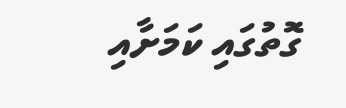ގޮތުގައި ކަމަށާއި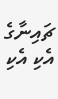ޗައިނާގެ އެކި އެކި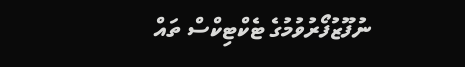ނުފޫޒުފޯރުވުމުގެ ޓެކްޓިކްސް ތައް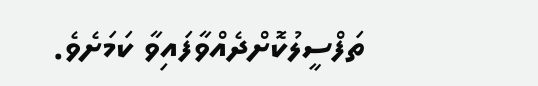ތަފްސީލުކޮށްދެއްވާފައިވާ ކަމަށެވެ.